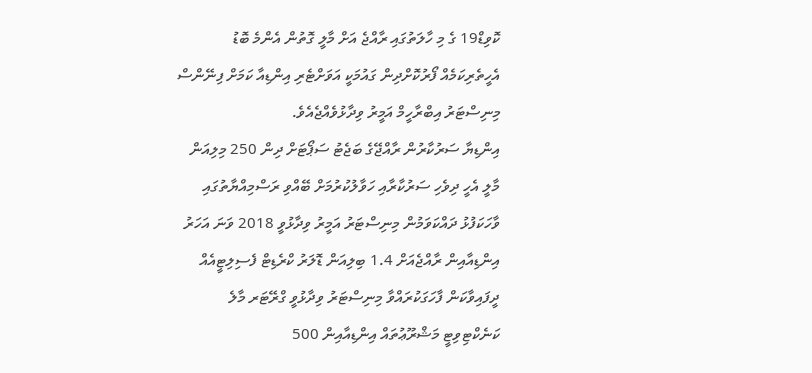ކޮވިޑް19 ގެ މި ހާލަތުގައި ރާއްޖެ އަށް މާލީ ގޮތުން އެންމެ ބޮޑު އެހީތެރިކަމެއް ފޯރުކޮށްދިން ގައުމަކީ އަވަށްޓެރި އިންޑިއާ ކަމަށް ފިނޭންސް މިނިސްޓަރު އިބްރާހީމް އަމީރު ވިދާޅުވެއްޖެއެވެ.
އިންޑިޔާ ސަރުކާރުން ރާއްޖޭގެ ބަޖެޓު ސަޕޯޓަށް ދިން 250 މިލިއަން މާލީ އެހީ ދިވެހި ސަރުކާރާއި ހަވާލުކުރުމަށް ބޭއްވި ރަސްމިއްޔާތުގައި ވާހަކަފުޅު ދައްކަވަމުން މިނިސްޓަރު އަމީރު ވިދާޅުވީ 2018 ވަނަ އަހަރު އިންޑިއާއިން ރާއްޖެއަށް 1.4 ބިލިއަން ޑޮލަރު ކްރެޑިޓް ފެސިލިޓީއެއް ދީފައިވާކަން ފާހަގަކުރައްވާ މިނިސްޓަރު ވިދާޅުވީ ގްރޭޓަރ މާލެ ކަނެކްޓިވިޓީ މަޝްރޫޢުތައް އިންޑިއާއިން 500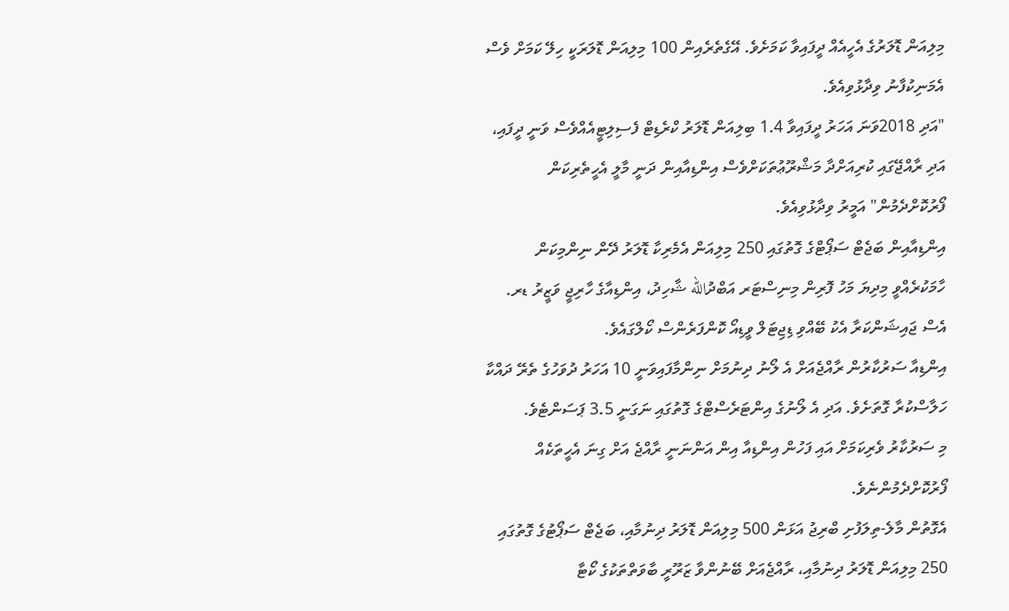މިލިއަން ޑޮލަރުގެ އެހީއެއް ދީފައިވާ ކަމަށެވެ. އޭގެތެރެއިން 100 މިލިއަން ޑޮލަރަކީ ހިލޭ ކަމަށް ވެސް އެމަނިކުފާނު ވިދާޅުވިއެވެ.
"އަދި 2018ވަނަ އަހަރު ދީފައިވާ 1.4 ބިލިއަން ޑޮލަރު ކްރެޑިޓް ފެސިލިޓީއެއްވެސް ވަނީ ދީފައި، އަދި ރާއްޖޭގައި ކުރިއަށްދާ މަޝްރޫޢުތަކަށްވެސް އިންޑިއާއިން ދަނީ މާލީ އެހީތެރިކަން ފޯރުކޮށްދެމުން" އަމީރު ވިދާޅުވިއެވެ.
އިންޑިއާއިން ބަޖެޓް ސަޕޯޓްގެ ގޮތުގައި 250 މިލިއަން އެމެރިކާ ޑޮލަރު ދޭން ނިންމިކަން ހާމަކުރެއްވީ މިދިޔަ މަހު ފޮރިން މިނިސްޓަރ އަބްދުالله ޝާހިދު، އިންޑިއާގެ ހާރިޖީ ވަޒީރު ޑރ. އެސް ޖައިޝަންކަރާ އެކު ބޭއްވި ޑިޖިޓަލް ވީޑިއޯ ކޮންފަރެންސް ކޯލްގައެވެ.
އިންޑިއާ ސަރުކާރުން ރާއްޖެއަށް އެ ލޯނު ދިނުމަށް ނިންމާފައިވަނީ 10 އަހަރު ދުވަހުގެ ތެރޭ ދައްކާ ހަލާސްކުރާ ގޮތަށެވެ. އަދި އެ ލޯނުގެ އިންޓަރެސްޓްގެ ގޮތުގައި ނަގަނީ 3.5 ޕަސަންޓެވެ.
މި ސަރުކާރު ވެރިކަމަށް އައި ފަހުން އިންޑިއާ އިން އަންނަނީ ރާއްޖެ އަށް ގިނަ އެހީތަކެއް ފޯރުކޮށްދެމުންނެވެ.
އެގޮތުން މާލެ-ތިލަފުށި ބްރިޖު އަޅަން 500 މިލިއަން ޑޮލަރު ދިނުމާއި، ބަޖެޓް ސަޕޯޓުގެ ގޮތުގައި 250 މިލިއަން ޑޮލަރު ދިނުމާއި، ރާއްޖެއަށް ބޭނުންވާ ޒަރޫރީ ބާވަތްތަކުގެ ކޯޓާ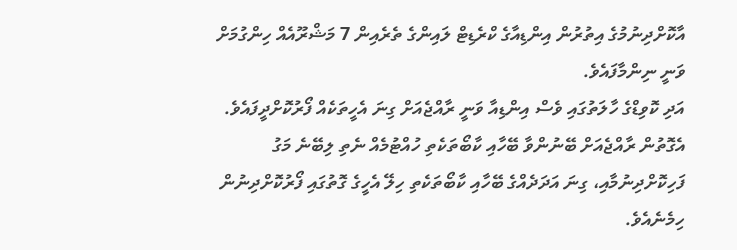އާކޮށްދިނުމުގެ އިތުރުން އިންޑިއާގެ ކްރެޑިޓް ލައިންގެ ތެރެއިން 7 މަޝްރޫއެއް ހިންގުމަށް ވަނީ ނިންމާފައެވެ.
އަދި ކޮވިޑްގެ ހާލަތުގައި ވެސް އިންޑިއާ ވަނީ ރާއްޖެއަށް ގިނަ އެހީތަކެއް ފޯރުކޮށްދީފައެވެ. އެގޮތުން ރާއްޖެއަށް ބޭނުންވާ ބޭހާއި ކާބޯތަކެތި ހުއްޓުމެއް ނެތި ލިބޭނެ މަގު ފަހިކޮށްދިނުމާއި، ގިނަ އަދަދެއްގެ ބޭހާއި ކާބޯތަކެތި ހިލޭ އެހީގެ ގޮތުގައި ފޯރުކޮށްދިނުން ހިމެނެއެވެ.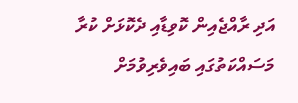އަދި ރާއްޖެއިން ކޮވިޑާއި ދެކޮޅަށް ކުރާ މަސައްކަތުގައި ބައިވެރިވުމަށް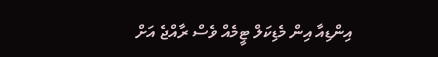އިންޑިއާ އިން މެޑިކަލް ޓީމެއް ވެސް ރާއްޖެ އަށް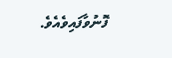ފޮނުވާފައިވެއެވެ.